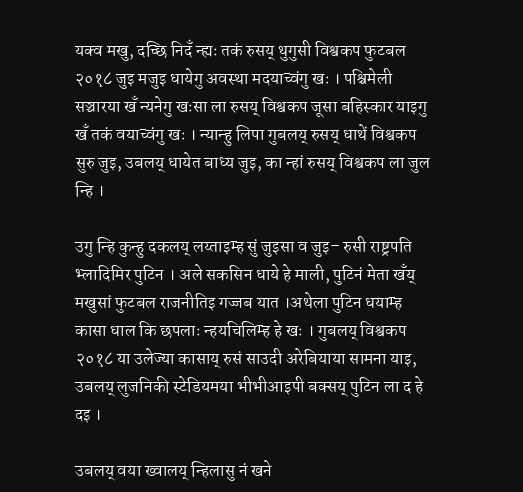यक्व मखु, दच्छि निदँ न्ह्यः तकं रुसय् थुगुसी विश्वकप फुटबल २०१८ जुइ मजुइ धायेगु अवस्था मदयाच्वंगु खः । पश्चिमेली सञ्चारया खँ न्यनेगु खःसा ला रुसय् विश्वकप जूसा बहिस्कार याइगु खँ तकं वयाच्वंगु खः । न्यान्हु लिपा गुबलय् रुसय् धाथें विश्वकप सुरु जुइ, उबलय् धायेत बाध्य जुइ, का न्हां रुसय् विश्वकप ला जुल न्हि ।

उगु न्हि कुन्हु दकलय् लय्ताइम्ह सुं जुइसा व जुइ– रुसी राष्ट्रपति भ्लादिमिर पुटिन । अले सकसिन धाये हे माली, पुटिनं मेता खँय् मखुसां फुटबल राजनीतिइ गज्जब यात ।अथेला पुटिन धयाम्ह कासा धाल कि छपलाः न्हयचिलिम्ह हे खः । गुबलय् विश्वकप २०१८ या उलेज्या कासाय् रुसं साउदी अरेबियाया सामना याइ, उबलय् लुजनिकी स्टेडियमया भीभीआइपी बक्सय् पुटिन ला द हे दइ ।

उबलय् वया ख्वालय् न्हिलासु नं खने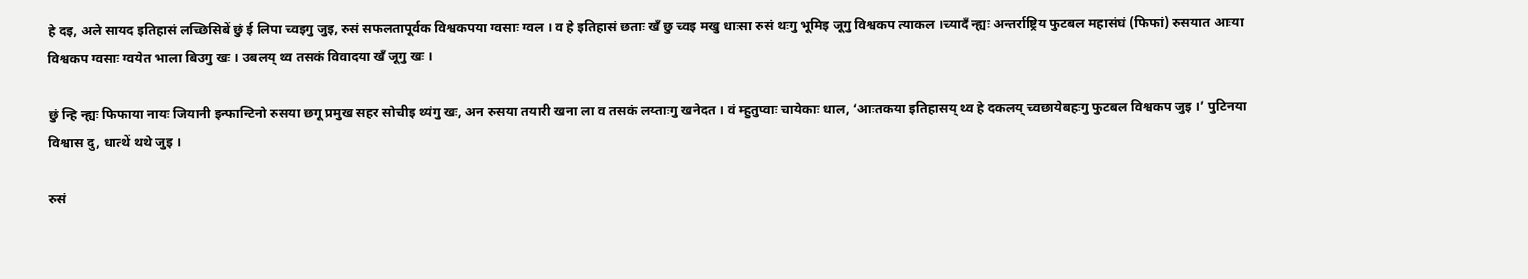हे दइ, अले सायद इतिहासं लच्छिसिबें छुं ई लिपा च्वइगु जुइ, रुसं सफलतापूर्वक विश्वकपया ग्वसाः ग्वल । व हे इतिहासं छताः खँ छु च्वइ मखु धाःसा रुसं थःगु भूमिइ जूगु विश्वकप त्याकल ।च्यादँ न्ह्यः अन्तर्राष्ट्रिय फुटबल महासंघं (फिफां) रुसयात आःया विश्वकप ग्वसाः ग्वयेत भाला बिउगु खः । उबलय् थ्व तसकं विवादया खँ जूगु खः ।

छुं न्हि न्ह्यः फिफाया नायः जियानी इन्फान्टिनो रुसया छगू प्रमुख सहर सोचीइ थ्यंगु खः, अन रुसया तयारी खना ला व तसकं लय्ताःगु खनेदत । वं म्हुतुप्वाः चायेकाः धाल, ‘आःतकया इतिहासय् थ्व हे दकलय् च्वछायेबहःगु फुटबल विश्वकप जुइ ।’ पुटिनया विश्वास दु, धात्थें थथे जुइ ।

रुसं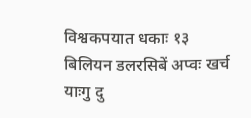विश्वकपयात धकाः १३ बिलियन डलरसिबें अप्वः खर्च याःगु दु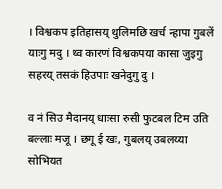। विश्वकप इतिहासय् थुलिमछि खर्च न्हापा गुबलें याःगु मदु । थ्व कारणं विश्वकपया कासा जुइगु सहरय् तसकं हिउपाः खनेदुगु दु ।

व नं सिउ मैदानय् धाःसा रुसी फुटबल टिम उति बल्लाः मजू । छगू ई खः, गुबलय् उबलय्या सोभियत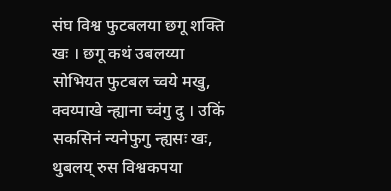संघ विश्व फुटबलया छगू शक्ति खः । छगू कथं उबलय्या सोभियत फुटबल च्वये मखु, क्वय्पाखे न्ह्याना च्वंगु दु । उकिं सकसिनं न्यनेफुगु न्ह्यसः खः, थुबलय् रुस विश्वकपया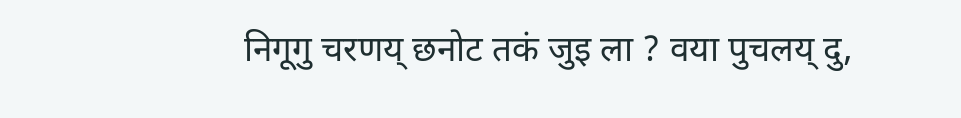निगूगु चरणय् छनोट तकं जुइ ला ? वया पुचलय् दु,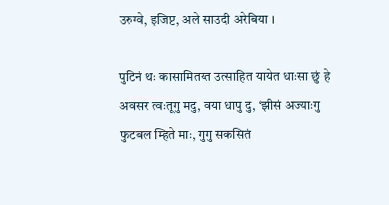उरुग्वे, इजिप्ट, अले साउदी अरेबिया ।

पुटिनं थः कासामितय्त उत्साहित यायेत धाःसा छुं हे अवसर त्वःतूगु मदु, वया धापु दु, ‘झीसं अज्याःगु फुटबल म्हिते माः, गुगु सकसितं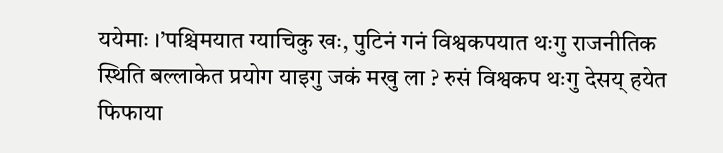ययेमाः ।’पश्चिमयात ग्याचिकु खः, पुटिनं गनं विश्वकपयात थःगु राजनीतिक स्थिति बल्लाकेत प्रयोग याइगु जकं मखु ला ? रुसं विश्वकप थःगु देसय् हयेत फिफाया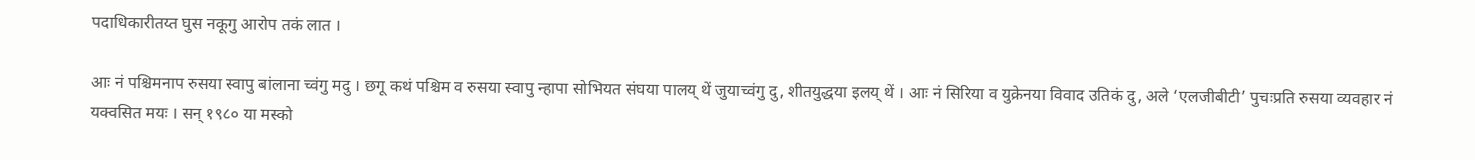पदाधिकारीतय्त घुस नकूगु आरोप तकं लात ।

आः नं पश्चिमनाप रुसया स्वापु बांलाना च्वंगु मदु । छगू कथं पश्चिम व रुसया स्वापु न्हापा सोभियत संघया पालय् थें जुयाच्वंगु दु, शीतयुद्धया इलय् थें । आः नं सिरिया व युक्रेनया विवाद उतिकं दु, अले ‘एलजीबीटी’ पुचःप्रति रुसया व्यवहार नं यक्वसित मयः । सन् १९८० या मस्को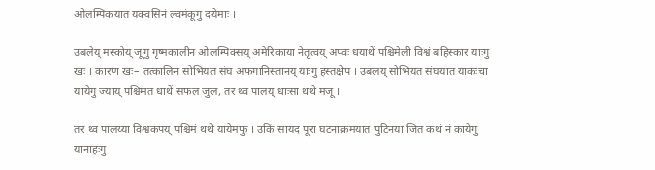ओलम्पिकयात यक्वसिनं ल्वमंकूगु दयेमाः ।

उबलेय् मस्कोय् जूगु गृष्मकालीन ओलम्पिक्सय् अमेरिकाया नेतृत्वय् अप्वः धयाथें पश्चिमेली विश्वं बहिस्कार याःगु खः । कारण खः– तत्कालिन सोभियत संघ अफगानिस्तानय् याःगु हस्तक्षेप । उबलय् सोभियत संघयात याकःचा यायेगु ज्याय् पश्चिमत धाथें सफल जुल, तर थ्व पालय् धाःसा थथे मजू ।

तर थ्व पालय्या विश्वकपय् पश्चिमं थथे यायेमफु । उकिं सायद पूरा घटनाक्रमयात पुटिनया जित कथं नं कायेगु यानाहःगु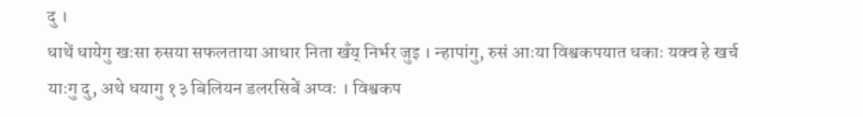दु ।
धाथें धायेगु खःसा रुसया सफलताया आधार निता खँय् निर्भर जुइ । न्हापांगु, रुसं आःया विश्वकपयात धकाः यक्व हे खर्च याःगु दु, अथे धयागु १३ बिलियन डलरसिबें अप्वः । विश्वकप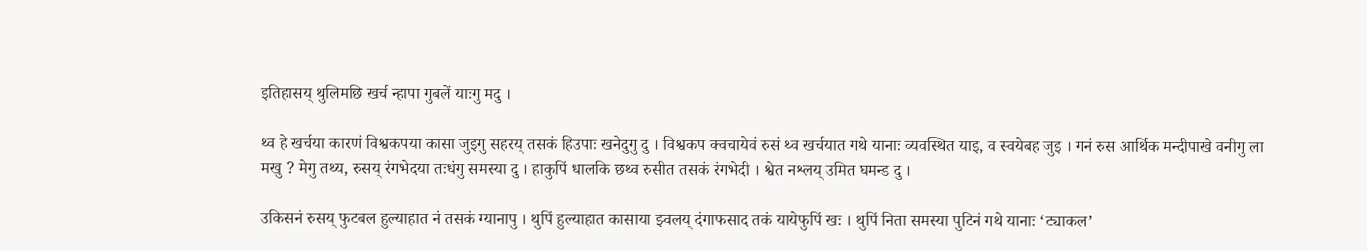इतिहासय् थुलिमछि खर्च न्हापा गुबलें याःगु मदु ।

थ्व हे खर्चया कारणं विश्वकपया कासा जुइगु सहरय् तसकं हिउपाः खनेदुगु दु । विश्वकप क्वचायेवं रुसं थ्व खर्चयात गथे यानाः व्यवस्थित याइ, व स्वयेबह जुइ । गनं रुस आर्थिक मन्दीपाखे वनीगु ला मखु ? मेगु तथ्य, रुसय् रंगभेदया तःधंगु समस्या दु । हाकुपिं धालकि छथ्व रुसीत तसकं रंगभेदी । श्वेत नश्लय् उमित घमन्ड दु ।

उकिसनं रुसय् फुटबल हुल्याहात नं तसकं ग्यानापु । थुपिं हुल्याहात कासाया झ्वलय् दंगाफसाद तकं यायेफुपिं खः । थुपिं निता समस्या पुटिनं गथे यानाः ‘ट्याकल’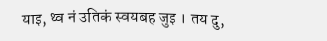याइ, थ्व नं उतिकं स्वयबह जुइ । तय दु,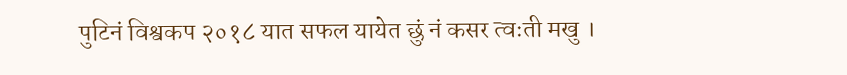पुटिनं विश्वकप २०१८ यात सफल यायेत छुं नं कसर त्वःती मखु ।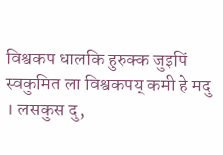विश्वकप धालकि हुरुक्क जुइपिं स्वकुमित ला विश्वकपय् कमी हे मदु । लसकुस दु,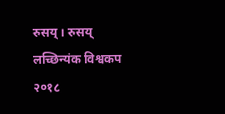रुसय् । रुसय् लच्छिन्यंक विश्वकप २०१८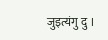जुइत्यंगु दु ।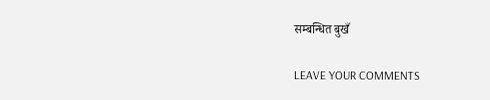सम्बन्धित बुखँ

LEAVE YOUR COMMENTS